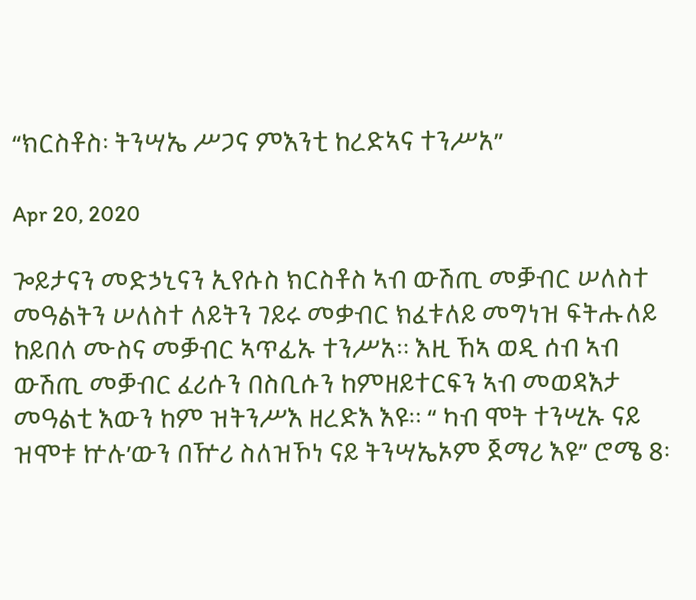“ክርስቶስ፡ ትንሣኤ ሥጋና ምእንቲ ከረድኣና ተንሥአ”

Apr 20, 2020

ጐይታናን መድኃኒናን ኢየሱስ ክርስቶስ ኣብ ውሽጢ መቓብር ሠለስተ መዓልትን ሠለስተ ለይትን ገይሩ መቃብር ክፈቱለይ መግነዝ ፍትሑለይ ከይበለ ሙስና መቓብር ኣጥፊኡ ተንሥአ። እዚ ኸኣ ወዲ ሰብ ኣብ ውሽጢ መቓብር ፈሪሱን በስቢሱን ከምዘይተርፍን ኣብ መወዳእታ መዓልቲ እውን ከም ዝትንሥእ ዘረድእ እዩ። “ ካብ ሞት ተንሢኡ ናይ ዝሞቱ ኵሉ’ውን በዅሪ ስለዝኾነ ናይ ትንሣኤኦም ጀማሪ እዩ” ሮሜ 8፡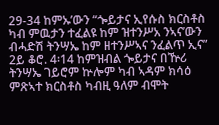29-34 ከምኡ’ውን “ጐይታና ኢየሱስ ክርስቶስ ካብ ምዉታን ተፈልዩ ከም ዝተንሥአ ንኣና’ውን ብሓድሽ ትንሣኤ ከም ዘተንሥኣና ንፈልጥ ኢና” 2ይ ቆሮ. 4፡14 ከምዝብል ጐይታና በዅሪ ትንሣኤ ገይሮም ኵሎም ካብ ኣዳም ክሳዕ ምጽኣተ ክርስቶስ ካብዚ ዓለም ብሞት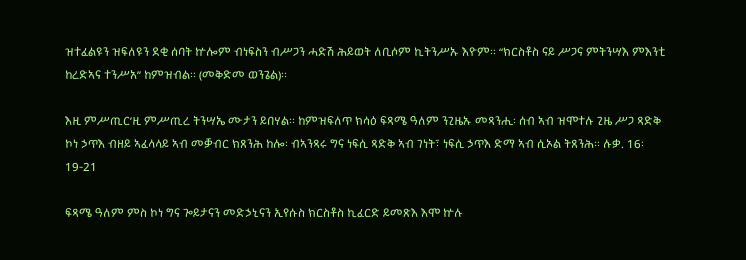ዝተፈልዩን ዝፍለዩን ደቂ ሰባት ኵሎም ብነፍስን ብሥጋን ሓድሽ ሕይወት ለቢሶም ኪትንሥኡ እዮም። “ክርስቶስ ናይ ሥጋና ምትንሣእ ምእንቲ ከረድኣና ተንሥአ” ከምዝብል። (መቅድመ ወንጌል)።

እዚ ምሥጢር’ዚ ምሥጢረ ትንሣኤ ሙታን ይበሃል። ከምዝፍለጥ ክሳዕ ፍጻሜ ዓለም ንጊዜኡ መጻንሒ፡ ሰብ ኣብ ዝሞተሉ ጊዜ ሥጋ ጻድቅ ኮነ ኃጥእ ብዘይ ኣፈላላይ ኣብ መቓብር ክጸንሕ ከሎ፡ ብኣንጻሩ ግና ነፍሲ ጻድቅ ኣብ ገነት፣ ነፍሲ ኃጥእ ድማ ኣብ ሲኦል ትጸንሕ። ሉቃ. 16፡19-21

ፍጻሜ ዓለም ምስ ኮነ ግና ጐይታናን መድኃኒናን ኢየሱስ ክርስቶስ ኪፈርድ ይመጽእ እሞ ኵሉ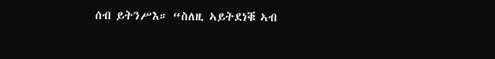ሰብ ይትንሥእ። “ስለዚ ኣይትደነቑ ኣብ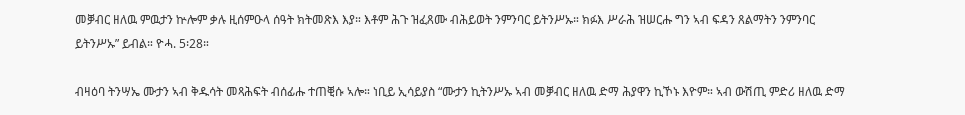መቓብር ዘለዉ ምዉታን ኵሎም ቃሉ ዚሰምዑላ ሰዓት ክትመጽእ እያ። እቶም ሕጉ ዝፈጸሙ ብሕይወት ንምንባር ይትንሥኡ። ክፉእ ሥራሕ ዝሠርሑ ግን ኣብ ፍዳን ጸልማትን ንምንባር ይትንሥኡ” ይብል። ዮሓ. 5፡28።

ብዛዕባ ትንሣኤ ሙታን ኣብ ቅዱሳት መጻሕፍት ብሰፊሑ ተጠቒሱ ኣሎ። ነቢይ ኢሳይያስ “ሙታን ኪትንሥኡ ኣብ መቓብር ዘለዉ ድማ ሕያዋን ኪኾኑ እዮም። ኣብ ውሽጢ ምድሪ ዘለዉ ድማ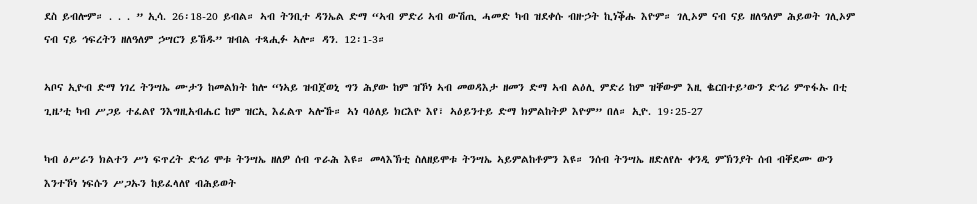ደስ ይብሎም። . . . ” ኢሳ. 26፡18-20 ይብል። ኣብ ትንቢተ ዳንኤል ድማ “ኣብ ምድሪ ኣብ ውሽጢ ሓመድ ካብ ዝደቀሱ ብዙኃት ኪነቕሑ እዮም። ገሊኦም ናብ ናይ ዘለዓለም ሕይወት ገሊኦም ናብ ናይ ኅፍረትን ዘለዓለም ኃሣርን ይኸዱ” ዝብል ተጻሒፉ ኣሎ። ዳን. 12፡1-3።

ኣቦና ኢዮብ ድማ ነገረ ትንሣኤ ሙታን ከመልክት ከሎ “ነኣይ ዝብጀወኒ ግን ሕያው ከም ዝኾነ ኣብ መወዳእታ ዘመን ድማ ኣብ ልዕሊ ምድሪ ከም ዝቐውም እዚ ቈርበተይ’ውን ድኅሪ ምጥፋኡ በቲ ጊዜ’ቲ ካብ ሥጋይ ተፈልየ ንእግዚአብሔር ከም ዝርኢ እፈልጥ ኣሎኹ። ኣነ ባዕለይ ክርእዮ እየ፣ ኣዕይንተይ ድማ ክምልከትዎ እዮም” በለ። ኢዮ. 19፡25-27

ካብ ዕሥራን ክልተን ሥነ ፍጥረት ድኅሪ ሞቱ ትንሣኤ ዘለዎ ሰብ ጥራሕ እዩ። መላእኽቲ ስለዘይሞቱ ትንሣኤ ኣይምልከቶምን እዩ። ንሰብ ትንሣኤ ዘድለየሉ ቀንዲ ምኽንያት ሰብ ብቐደሙ ውን እንተኾነ ነፍሱን ሥጋኡን ከይፈላለየ ብሕይወት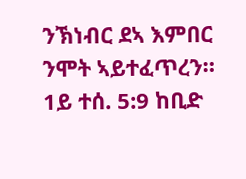ንኽነብር ደኣ እምበር ንሞት ኣይተፈጥረን። 1ይ ተሰ. 5:9 ከቢድ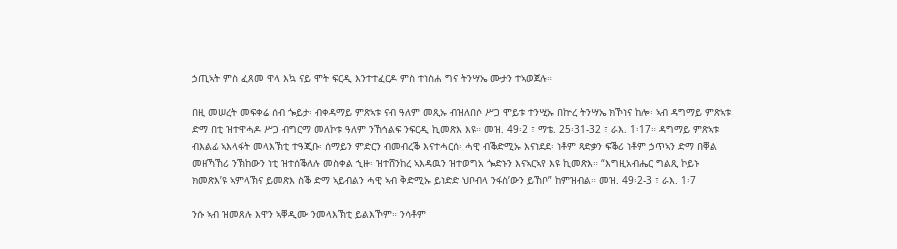ኃጢኣት ምስ ፈጸመ ዋላ እኳ ናይ ሞት ፍርዲ እንተተፈርዶ ምስ ተነስሐ ግና ትንሣኤ ሙታን ተኣወጀሉ።

በዚ መሠረት መፍቀሬ ሰብ ጐይታ፡ ብቀዳማይ ምጽኣቱ ናብ ዓለም መጺኡ ብዝለበሶ ሥጋ ሞይቱ ተንሢኡ በኵረ ትንሣኤ ክኾነና ከሎ፡ ኣብ ዳግማይ ምጽኣቱ ድማ በቲ ዝተዋሓዶ ሥጋ ብግርማ መለኮቱ ዓለም ንኸኅልፍ ንፍርዲ ኪመጽእ እዩ። መዝ. 49፡2 ፣ ማቴ. 25፡31-32 ፣ ራእ. 1፡17። ዳግማይ ምጽኣቱ ብእልፊ ኣእላፋት መላእኽቲ ተዓጂቡ፡ ሰማይን ምድርን ብመብረቕ እናተሓርሰ፡ ሓዊ ብቕድሚኡ እናነደደ፡ ነቶም ጻድቃን ፍቕሪ ነቶም ኃጥኣን ድማ በቐል መዘኻኸሪ ንኽከውን ነቲ ዝተሰቕለሉ መስቀል ኂዙ፡ ዝተሸንከረ ኣእዳዉን ዝተወግአ ጐድኑን እናኣርኣየ እዩ ኪመጽእ። “እግዚአብሔር ግልጺ ኮይኑ ክመጽእ’ዩ ኣምላኽና ይመጽእ ስቕ ድማ ኣይብልን ሓዊ ኣብ ቅድሚኡ ይነድድ ህቦብላ ንፋስ’ውን ይኸቦ” ከምዝብል። መዝ. 49፡2-3 ፣ ራእ. 1፡7

ንሱ ኣብ ዝመጸሉ እዋን ኣቐዲሙ ንመላእኽቲ ይልእኾም። ንሳቶም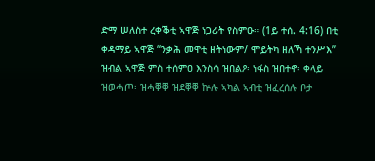ድማ ሠለስተ ረቀቕቲ ኣዋጅ ነጋሪት የስምዑ። (1ይ ተሰ. 4:16) በቲ ቀዳማይ ኣዋጅ “ንቃሕ መዋቲ ዘትነውም/ ሞይትካ ዘለኻ ተንሥእ” ዝብል ኣዋጅ ምስ ተሰምዐ እንስሳ ዝበልዖ፡ ነፋስ ዝበተኖ፡ ቀላይ ዝወሓጦ፡ ዝሓቐቐ ዝደቐቐ ኵሉ ኣካል ኣብቲ ዝፈረሰሉ ቦታ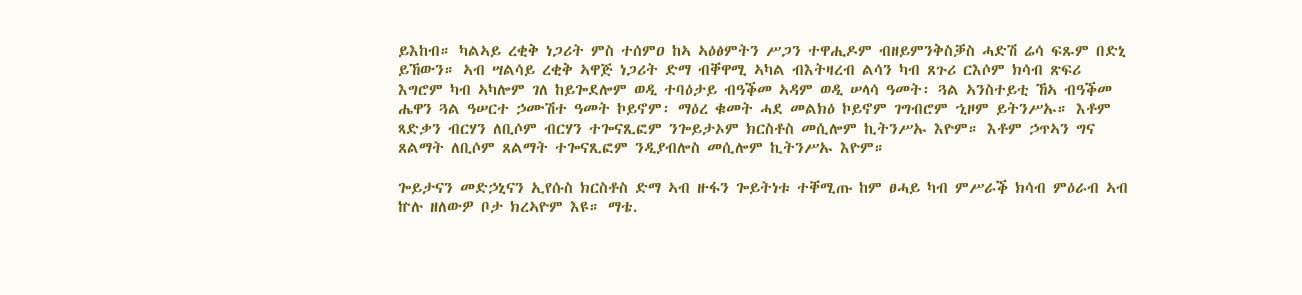ይእከብ። ካልኣይ ረቂቅ ነጋሪት ምስ ተሰምዐ ከኣ ኣዕፅምትን ሥጋን ተዋሒዶም ብዘይምንቅስቓስ ሓድሽ ሬሳ ፍጹም በድኒ ይኸውን። ኣብ ሣልሳይ ረቂቅ ኣዋጅ ነጋሪት ድማ ብቐዋሚ ኣካል ብእትዛረብ ልሳን ካብ ጸጉሪ ርእሶም ክሳብ ጽፍሪ እግሮም ካብ ኣካሎም ገለ ከይጐደሎም ወዲ ተባዕታይ ብዓቕመ ኣዳም ወዲ ሠላሳ ዓመት፡ ጓል ኣንስተይቲ ኸኣ ብዓቕመ ሔዋን ጓል ዓሠርተ ኃሙሽተ ዓመት ኮይኖም፡ ማዕረ ቁመት ሓደ መልክዕ ኮይኖም ገግብሮም ኂዞም ይትንሥኡ። እቶም ጻድቃን ብርሃን ለቢሶም ብርሃን ተጐናጺፎም ንጐይታኦም ክርስቶስ መሲሎም ኪትንሥኡ እዮም። እቶም ኃጥኣን ግና ጸልማት ለቢሶም ጸልማት ተጐናጺፎም ንዲያብሎስ መሲሎም ኪትንሥኡ እዮም።

ጐይታናን መድኃኒናን ኢየሱስ ክርስቶስ ድማ ኣብ ዙፋን ጐይትነቱ ተቐሚጡ ከም ፀሓይ ካብ ምሥራቕ ክሳብ ምዕራብ ኣብ ኵሉ ዘለውዎ ቦታ ክረኣዮም እዩ። ማቴ.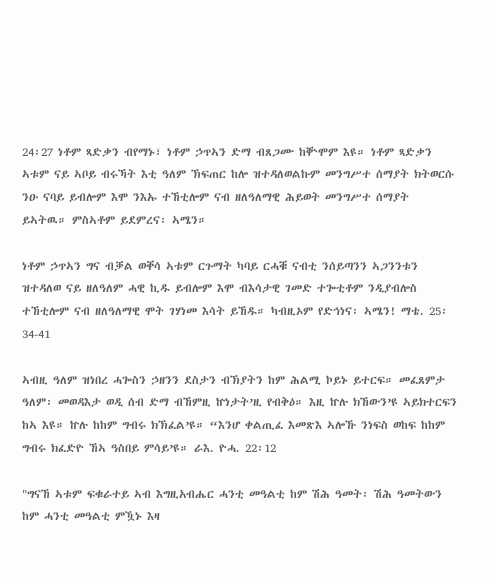24፡27 ነቶም ጻድቃን ብየማኑ፣ ነቶም ኃጥኣን ድማ ብጸጋሙ ከቝሞም እዩ። ነቶም ጻድቃን ኣቱም ናይ ኣቦይ ብሩኻት እቲ ዓለም ኽፍጠር ከሎ ዝተዳለወልኩም መንግሥተ ሰማያት ክትወርሱ ንዑ ናባይ ይብሎም እሞ ንእኡ ተኸቲሎም ናብ ዘለዓለማዊ ሕይወት መንግሥተ ሰማያት ይኣትዉ። ምስኣቶም ይደምረና፡ ኣሜን።

ነቶም ኃጥኣን ግና ብቓል ወቐሳ ኣቱም ርጉማት ካባይ ርሓቑ ናብቲ ንሰይጣንን ኣጋንንቱን ዝተዳለወ ናይ ዘለዓለም ሓዊ ኪዱ ይብሎም እሞ ብእሳታዊ ገመድ ተጐቲቶም ንዲያብሎስ ተኸቲሎም ናብ ዘለዓለማዊ ሞት ገሃነመ እሳት ይኸዱ። ካብዚኦም የድኅነና፡ ኣሜን! ማቴ. 25፡34-41

ኣብዚ ዓለም ዝነበረ ሓጐስን ኃዘንን ደስታን ብኽያትን ከም ሕልሚ ኮይኑ ይተርፍ። መፈጸምታ ዓለም፡ መወዳእታ ወዲ ሰብ ድማ ብኸምዚ ኵነታት’ዚ የብቅዕ። እዚ ኵሉ ክኸውን’ዩ ኣይክተርፍን ከኣ እዩ። ኵሉ ከከም ግብሩ ክኽፈል’ዩ። “እንሆ ቀልጢፈ እመጽእ ኣሎኹ ንነፍስ ወከፍ ከከም ግብሩ ክፈድዮ ኸኣ ዓስበይ ምሳይ’ዩ። ራእ. ዮሓ. 22፡12

"ግናኸ ኣቱም ፍቁራተይ ኣብ እግዚአብሔር ሓንቲ መዓልቲ ከም ሽሕ ዓመት፡ ሽሕ ዓመትውን ከም ሓንቲ መዓልቲ ምዃኑ እዛ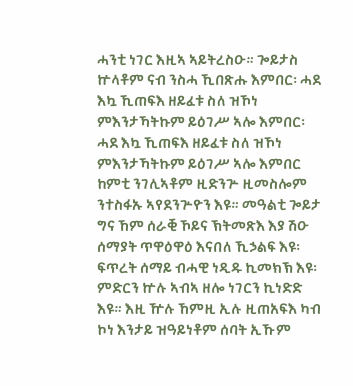ሓንቲ ነገር እዚኣ ኣይትረስዑ። ጐይታስ ኵላቶም ናብ ንስሓ ኺበጽሑ እምበር፡ ሓደ እኳ ኺጠፍእ ዘይፈቱ ስለ ዝኾነ ምእንታኻትኩም ይዕገሥ ኣሎ እምበር፡ ሓደ እኳ ኺጠፍእ ዘይፈቱ ስለ ዝኾነ ምእንታኻትኩም ይዕገሥ ኣሎ እምበር ከምቲ ንገሊኣቶም ዚድንጕ ዚመስሎም ንተስፋኡ ኣየደንጕዮን እዩ። መዓልቲ ጐይታ ግና ኸም ሰራቒ ኾይና ኽትመጽእ እያ ሽዑ ሰማያት ጥዋዕዋዕ እናበለ ኺኃልፍ እዩ፡ ፍጥረት ሰማይ ብሓዊ ነዲዱ ኪመክኽ እዩ፡ ምድርን ኵሉ ኣብኣ ዘሎ ነገርን ኪነድድ እዩ። እዚ ዅሉ ኸምዚ ኢሉ ዚጠአፍእ ካብ ኮነ እንታይ ዝዓይነቶም ሰባት ኢኹም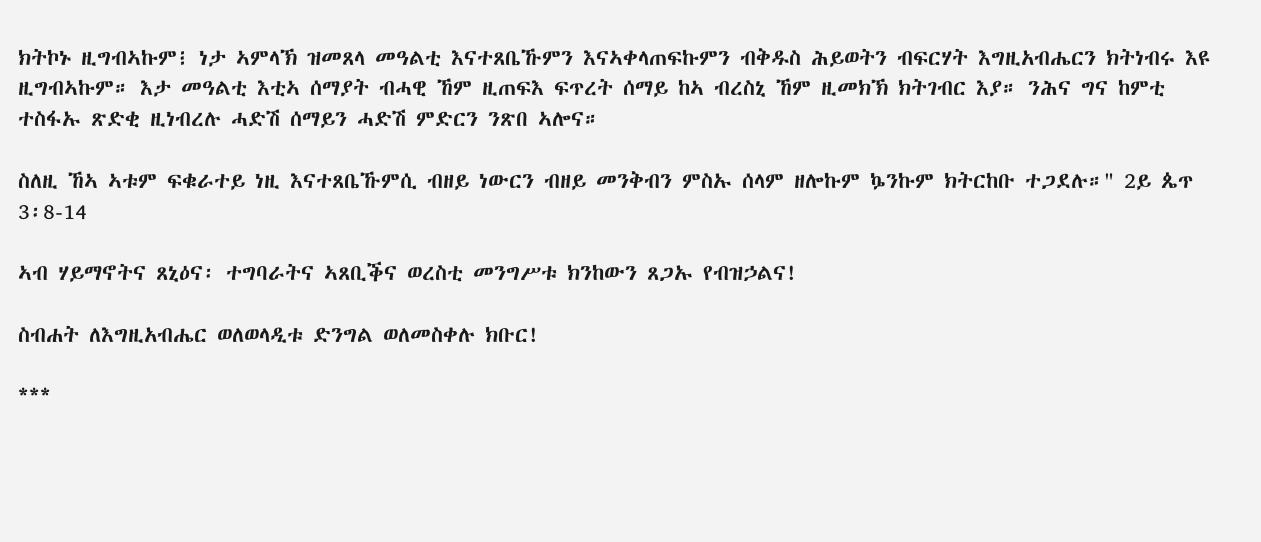ክትኮኑ ዚግብኣኩም፧ ነታ ኣምላኽ ዝመጸላ መዓልቲ እናተጸቤኹምን እናኣቀላጠፍኩምን ብቅዱስ ሕይወትን ብፍርሃት እግዚአብሔርን ክትነብሩ እዩ ዚግብኣኩም። እታ መዓልቲ እቲኣ ሰማያት ብሓዊ ኸም ዚጠፍእ ፍጥረት ሰማይ ከኣ ብረስኒ ኸም ዚመክኽ ክትገብር እያ። ንሕና ግና ከምቲ ተስፋኡ ጽድቂ ዚነብረሉ ሓድሽ ሰማይን ሓድሽ ምድርን ንጽበ ኣሎና።

ስለዚ ኸኣ ኣቱም ፍቁራተይ ነዚ እናተጸቤኹምሲ ብዘይ ነውርን ብዘይ መንቅብን ምስኡ ሰላም ዘሎኩም ኴንኩም ክትርከቡ ተጋደሉ።" 2ይ ጴጥ 3፡8-14

ኣብ ሃይማኖትና ጸኒዕና፡ ተግባራትና ኣጸቢቕና ወረስቲ መንግሥቱ ክንከውን ጸጋኡ የብዝኃልና!

ስብሐት ለእግዚአብሔር ወለወላዲቱ ድንግል ወለመስቀሉ ክቡር!

***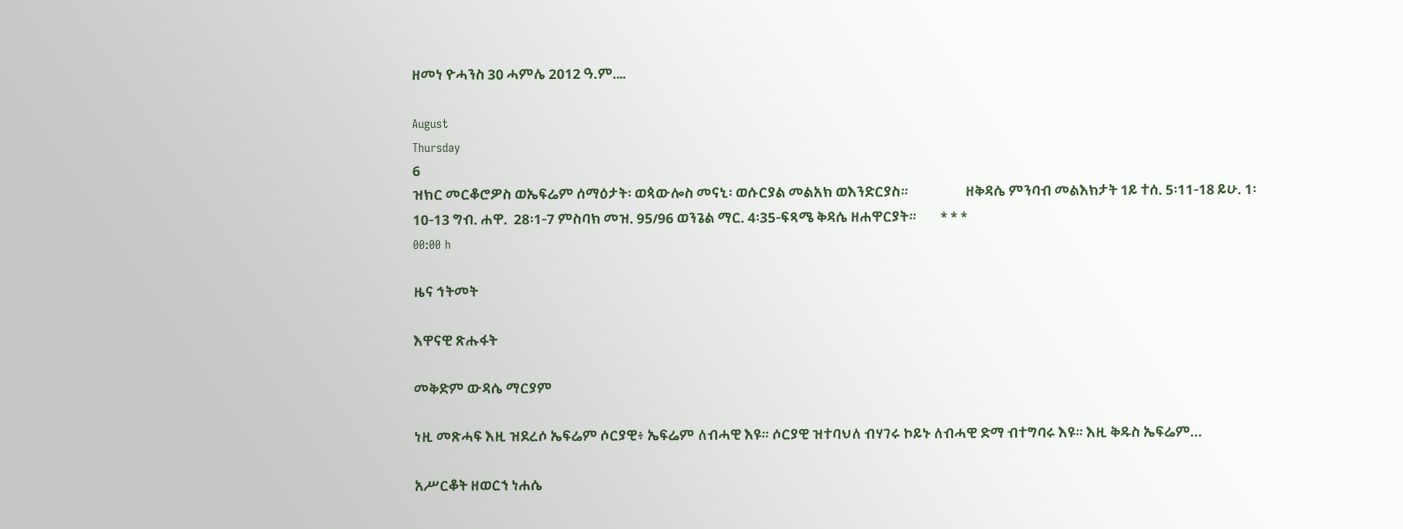ዘመነ ዮሓንስ 30 ሓምሌ 2012 ዓ.ም.…

August
Thursday
6
ዝክር መርቆሮዎስ ወኤፍሬም ሰማዕታት፡ ወጳውሎስ መናኒ፡ ወሱርያል መልአክ ወእንድርያስ።                   ዘቅዳሴ ምንባብ መልእክታት 1ይ ተሰ. 5፡11-18 ይሁ. 1፡10-13 ግብ. ሐዋ.  28፡1-7 ምስባክ መዝ. 95/96 ወንጌል ማር. 4፡35-ፍጻሜ ቅዳሴ ዘሐዋርያት።        * * *
00:00 h

ዜና ኅትመት

እዋናዊ ጽሑፋት

መቅድም ውዳሴ ማርያም

ነዚ መጽሓፍ እዚ ዝደረሶ ኤፍሬም ሶርያዊ፥ ኤፍሬም ለብሓዊ እዩ። ሶርያዊ ዝተባህለ ብሃገሩ ኮይኑ ለብሓዊ ድማ ብተግባሩ እዩ። እዚ ቅዱስ ኤፍሬም...

አሥርቆት ዘወርኀ ነሐሴ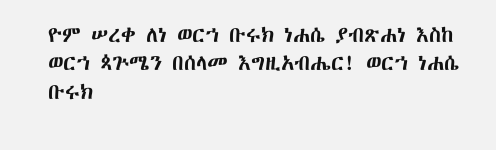ዮም ሠረቀ ለነ ወርኀ ቡሩክ ነሐሴ ያብጽሐነ እስከ ወርኀ ጳጕሜን በሰላመ እግዚአብሔር! ወርኀ ነሐሴ ቡሩክ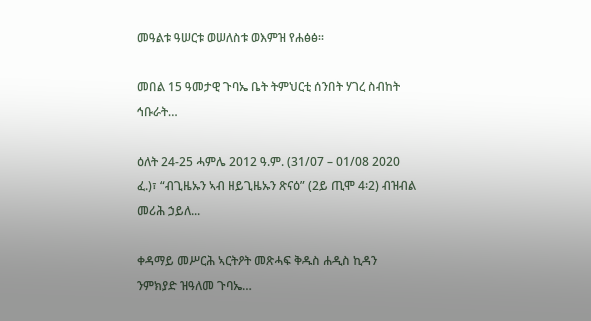መዓልቱ ዓሠርቱ ወሠለስቱ ወእምዝ የሐፅፅ።

መበል 15 ዓመታዊ ጉባኤ ቤት ትምህርቲ ሰንበት ሃገረ ስብከት ኅቡራት…

ዕለት 24-25 ሓምሌ 2012 ዓ.ም. (31/07 – 01/08 2020 ፈ.)፣ “ብጊዜኡን ኣብ ዘይጊዜኡን ጽናዕ” (2ይ ጢሞ 4፡2) ብዝብል መሪሕ ኃይለ...

ቀዳማይ መሥርሕ ኣርትዖት መጽሓፍ ቅዱስ ሐዲስ ኪዳን ንምክያድ ዝዓለመ ጉባኤ…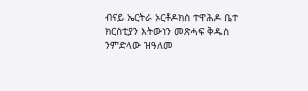ብናይ ኤርትራ ኦርቶዶክስ ተዋሕዶ ቤተ ክርስቲያን እትውነን መጽሓፍ ቅዱስ ንምድላው ዝዓለመ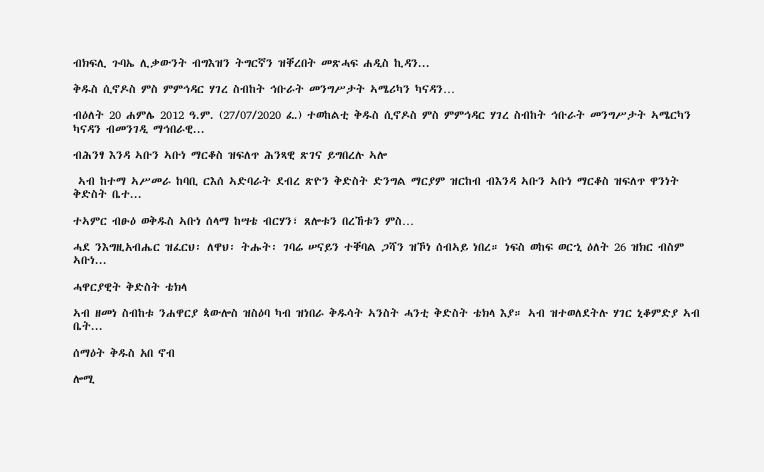ብክፍሊ ጉባኤ ሊቃውንት ብግእዝን ትግርኛን ዝቐረበት መጽሓፍ ሐዲስ ኪዳን...

ቅዱስ ሲኖዶስ ምስ ምምኅዳር ሃገረ ስብከት ኅቡራት መንግሥታት ኣሜሪካን ካናዳን…

ብዕለት 20 ሐምሌ 2012 ዓ.ም. (27/07/2020 ፈ.) ተወከልቲ ቅዱስ ሲኖዶስ ምስ ምምኅዳር ሃገረ ስብከት ኅቡራት መንግሥታት ኣሜርካን ካናዳን ብመንገዲ ማኅበራዊ...

ብሕንፃ እንዳ ኣቡን ኣቡነ ማርቆስ ዝፍለጥ ሕንጻዊ ጽገና ይግበረሉ ኣሎ

 ኣብ ከተማ ኣሥመራ ከባቢ ርእሰ ኣድባራት ደብረ ጽዮን ቅድስት ድንግል ማርያም ዝርከብ ብእንዳ ኣቡን ኣቡነ ማርቆስ ዝፍለጥ ዋንነት ቅድስት ቤተ...

ተኣምር ብፁዕ ወቅዱስ ኣቡነ ሰላማ ከሣቴ ብርሃን፣ ጸሎቱን በረኸቱን ምስ…

ሓደ ንእግዚአብሔር ዝፈርህ፡ ለዋህ፡ ትሑት፡ ገባሬ ሠናይን ተቐባል ጋሻን ዝኾነ ሰብኣይ ነበረ። ነፍስ ወከፍ ወርኂ ዕለት 26 ዝክር ብስም ኣቡነ...

ሓዋርያዊት ቅድስት ቴክላ

ኣብ ዘመነ ስብከቱ ንሐዋርያ ጳውሎስ ዝስዕባ ካብ ዝነበራ ቅዱሳት ኣንስት ሓንቲ ቅድስት ቴክላ እያ። ኣብ ዝተወለደትሉ ሃገር ኒቆምድያ ኣብ ቤት...

ሰማዕት ቅዱስ አበ ኖብ

ሎሚ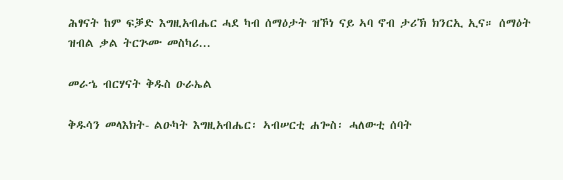ሕፃናት ከም ፍቓድ እግዚአብሔር ሓደ ካብ ሰማዕታት ዝኾነ ናይ ኣባ ኖብ ታሪኽ ክንርኢ ኢና። ሰማዕት ዝብል ቃል ትርጕሙ መስካሪ...

መራኄ ብርሃናት ቅዱስ ዑራኤል

ቅዱሳን መላእክት- ልዑካት እግዚአብሔር፡ ኣብሠርቲ ሐጐስ፡ ሓለውቲ ሰባት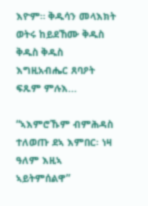እዮም። ቅዱሳን መላእክት ወትሩ ከይደኸሙ ቅዱስ ቅዱስ ቅዱስ እግዚአብሔር ጸባዖት ፍጹም ምሉእ...

“ኣእምሮኹም ብምሕዳስ ተለወጡ ደኣ እምበር፡ ነዛ ዓለም እዚኣ ኣይትምሰልዋ”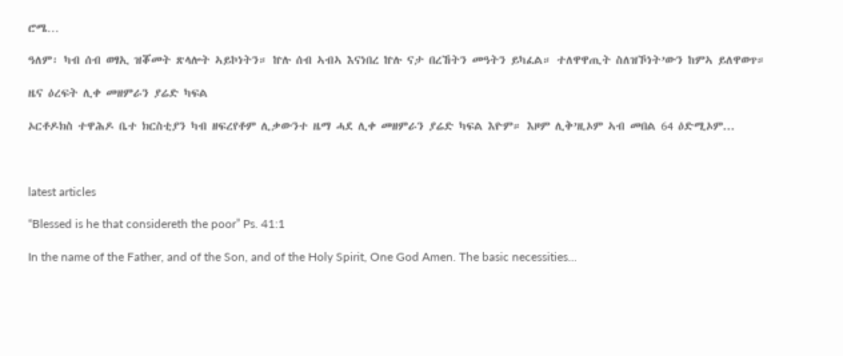ሮሜ…

ዓለም፡ ካብ ሰብ ወፃኢ ዝቖመት ጽላሎት ኣይኮነትን። ኵሉ ሰብ ኣብኣ እናነበረ ኵሉ ናታ በረኸትን መዓትን ይካፈል። ተለዋዋጢት ስለዝኾነት’ውን ከምኣ ይለዋወጥ።

ዜና ዕረፍት ሊቀ መዘምራን ያሬድ ካፍል

ኦርቶዶክስ ተዋሕዶ ቤተ ክርስቲያን ካብ ዘፍረየቶም ሊቃውንተ ዜማ ሓደ ሊቀ መዘምራን ያሬድ ካፍል እዮም። እዞም ሊቅ’ዚኦም ኣብ መበል 64 ዕድሚኦም...



latest articles

“Blessed is he that considereth the poor” Ps. 41:1

In the name of the Father, and of the Son, and of the Holy Spirit, One God Amen. The basic necessities...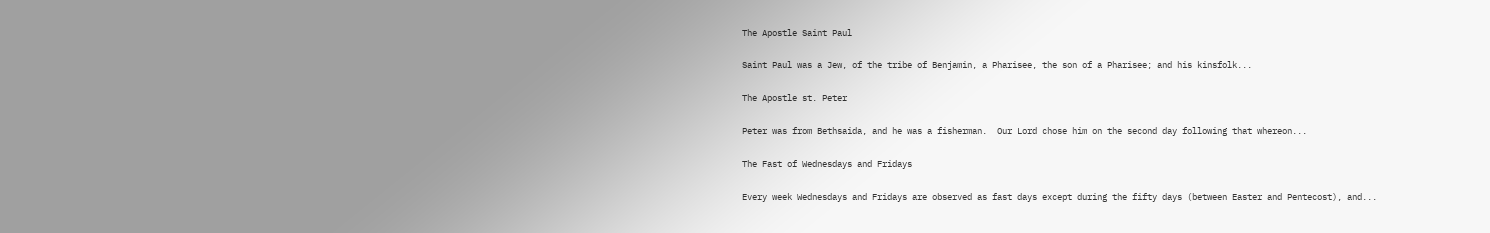The Apostle Saint Paul

Saint Paul was a Jew, of the tribe of Benjamin, a Pharisee, the son of a Pharisee; and his kinsfolk...

The Apostle st. Peter

Peter was from Bethsaida, and he was a fisherman.  Our Lord chose him on the second day following that whereon...

The Fast of Wednesdays and Fridays

Every week Wednesdays and Fridays are observed as fast days except during the fifty days (between Easter and Pentecost), and...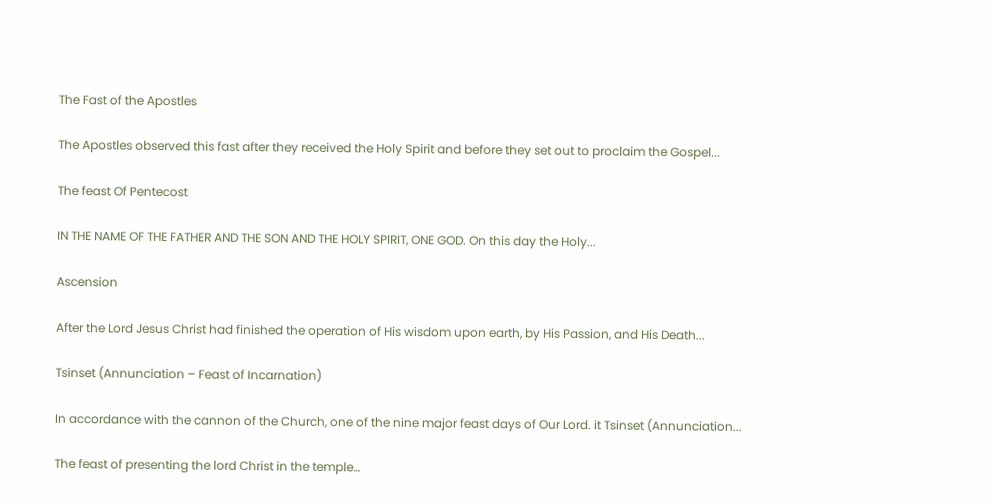The Fast of the Apostles

The Apostles observed this fast after they received the Holy Spirit and before they set out to proclaim the Gospel...

The feast Of Pentecost

IN THE NAME OF THE FATHER AND THE SON AND THE HOLY SPIRIT, ONE GOD. On this day the Holy...

Ascension

After the Lord Jesus Christ had finished the operation of His wisdom upon earth, by His Passion, and His Death...

Tsinset (Annunciation – Feast of Incarnation)

In accordance with the cannon of the Church, one of the nine major feast days of Our Lord. it Tsinset (Annunciation...

The feast of presenting the lord Christ in the temple…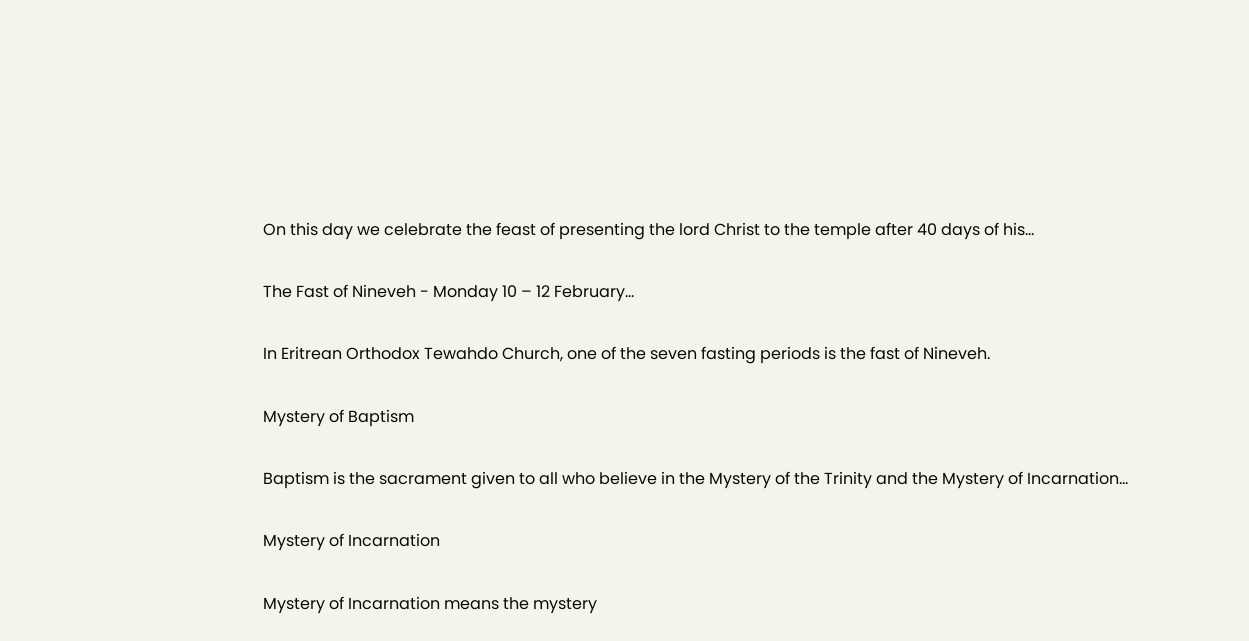On this day we celebrate the feast of presenting the lord Christ to the temple after 40 days of his...

The Fast of Nineveh - Monday 10 – 12 February…

In Eritrean Orthodox Tewahdo Church, one of the seven fasting periods is the fast of Nineveh.

Mystery of Baptism

Baptism is the sacrament given to all who believe in the Mystery of the Trinity and the Mystery of Incarnation...

Mystery of Incarnation

Mystery of Incarnation means the mystery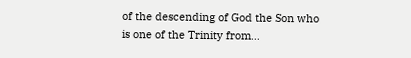of the descending of God the Son who is one of the Trinity from...